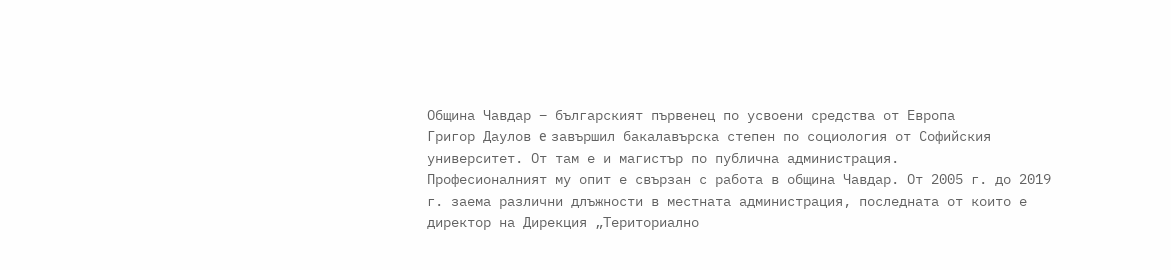Община Чавдар – българският първенец по усвоени средства от Европа
Григор Даулов e завършил бакалавърска степен по социология от Софийския университет. От там е и магистър по публична администрация.
Професионалният му опит е свързан с работа в община Чавдар. От 2005 г. до 2019 г. заема различни длъжности в местната администрация, последната от които е директор на Дирекция „Териториално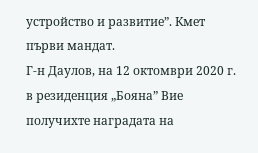устройство и развитие”. Кмет първи мандат.
Г-н Даулов, на 12 октомври 2020 г. в резиденция „Бояна” Вие получихте наградата на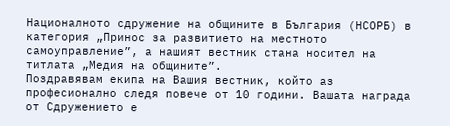Националното сдружение на общините в България (НСОРБ) в категория „Принос за развитието на местното самоуправление”, а нашият вестник стана носител на титлата „Медия на общините”.
Поздравявам екипа на Вашия вестник, който аз професионално следя повече от 10 години. Вашата награда от Сдружението е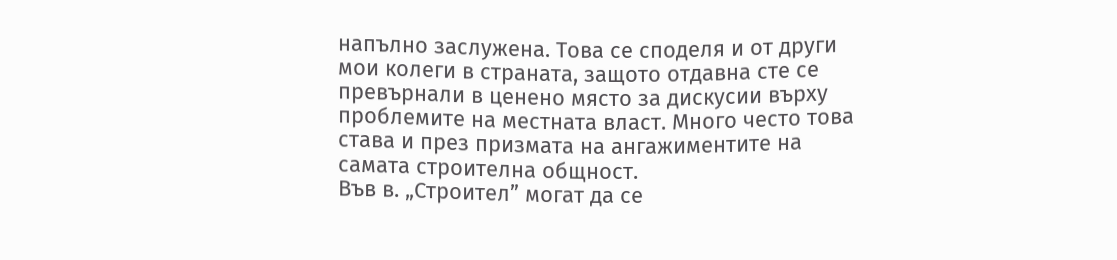напълно заслужена. Това се споделя и от други мои колеги в страната, защото отдавна сте се превърнали в ценено място за дискусии върху проблемите на местната власт. Много често това става и през призмата на ангажиментите на самата строителна общност.
Във в. „Строител” могат да се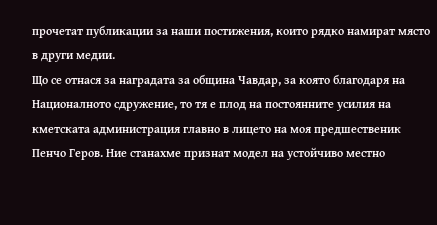прочетат публикации за наши постижения, които рядко намират място в други медии.
Що се отнася за наградата за община Чавдар, за която благодаря на Националното сдружение, то тя е плод на постоянните усилия на кметската администрация главно в лицето на моя предшественик Пенчо Геров. Ние станахме признат модел на устойчиво местно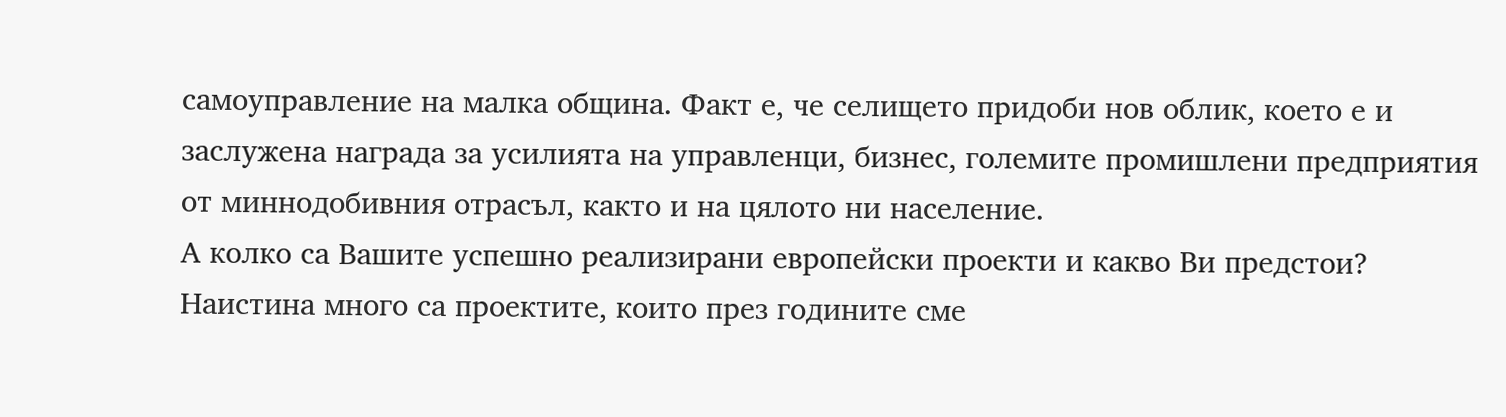самоуправление на малка община. Факт е, че селището придоби нов облик, което е и заслужена награда за усилията на управленци, бизнес, големите промишлени предприятия от миннодобивния отрасъл, както и на цялото ни население.
А колко са Вашите успешно реализирани европейски проекти и какво Ви предстои?
Наистина много са проектите, които през годините сме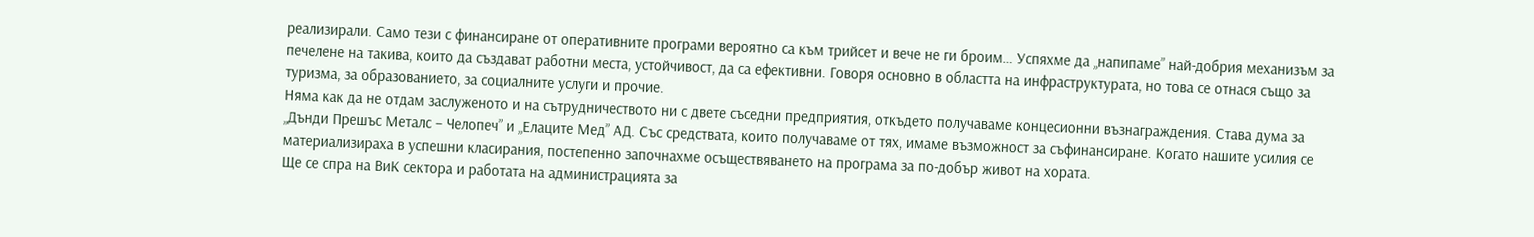реализирали. Само тези с финансиране от оперативните програми вероятно са към трийсет и вече не ги броим… Успяхме да „напипаме” най-добрия механизъм за печелене на такива, които да създават работни места, устойчивост, да са ефективни. Говоря основно в областта на инфраструктурата, но това се отнася също за туризма, за образованието, за социалните услуги и прочие.
Няма как да не отдам заслуженото и на сътрудничеството ни с двете съседни предприятия, откъдето получаваме концесионни възнаграждения. Става дума за „Дънди Прешъс Металс – Челопеч” и „Елаците Мед” АД. Със средствата, които получаваме от тях, имаме възможност за съфинансиране. Когато нашите усилия се материализираха в успешни класирания, постепенно започнахме осъществяването на програма за по-добър живот на хората.
Ще се спра на ВиК сектора и работата на администрацията за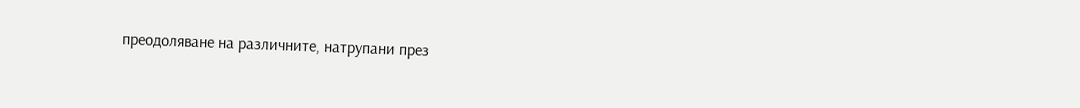преодоляване на различните, натрупани през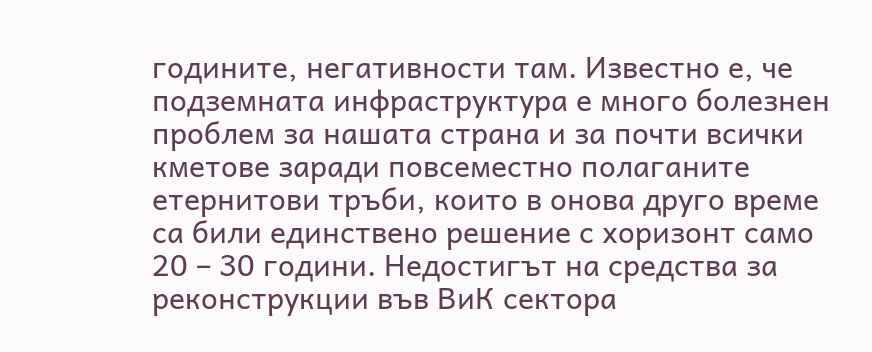годините, негативности там. Известно е, че подземната инфраструктура е много болезнен проблем за нашата страна и за почти всички кметове заради повсеместно полаганите етернитови тръби, които в онова друго време са били единствено решение с хоризонт само 20 – 30 години. Недостигът на средства за реконструкции във ВиК сектора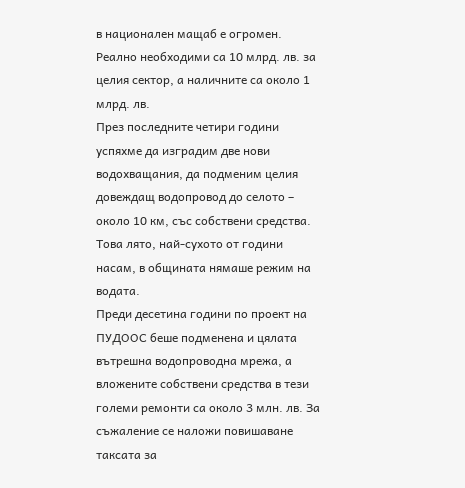в национален мащаб е огромен. Реално необходими са 10 млрд. лв. за целия сектор, а наличните са около 1 млрд. лв.
През последните четири години успяхме да изградим две нови водохващания, да подменим целия довеждащ водопровод до селото – около 10 км, със собствени средства. Това лято, най-сухото от години насам, в общината нямаше режим на водата.
Преди десетина години по проект на ПУДООС беше подменена и цялата вътрешна водопроводна мрежа, а вложените собствени средства в тези големи ремонти са около 3 млн. лв. За съжаление се наложи повишаване таксата за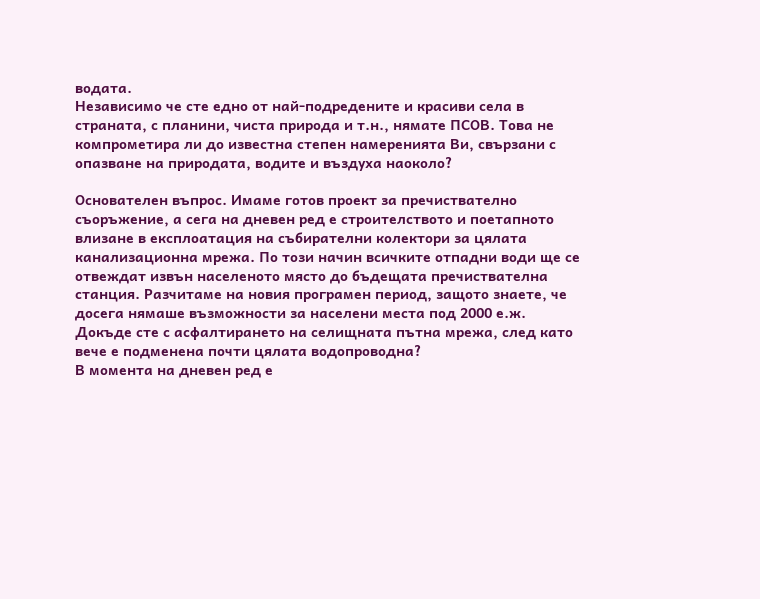водата.
Независимо че сте едно от най-подредените и красиви села в страната, с планини, чиста природа и т.н., нямате ПСОВ. Това не компрометира ли до известна степен намеренията Ви, свързани с опазване на природата, водите и въздуха наоколо?

Основателен въпрос. Имаме готов проект за пречиствателно съоръжение, а сега на дневен ред е строителството и поетапното влизане в експлоатация на събирателни колектори за цялата канализационна мрежа. По този начин всичките отпадни води ще се отвеждат извън населеното място до бъдещата пречиствателна станция. Разчитаме на новия програмен период, защото знаете, че досега нямаше възможности за населени места под 2000 е.ж.
Докъде сте с асфалтирането на селищната пътна мрежа, след като вече е подменена почти цялата водопроводна?
В момента на дневен ред е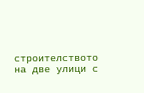строителството на две улици с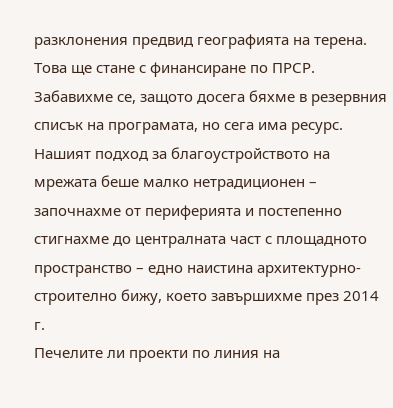разклонения предвид географията на терена. Това ще стане с финансиране по ПРСР. Забавихме се, защото досега бяхме в резервния списък на програмата, но сега има ресурс. Нашият подход за благоустройството на мрежата беше малко нетрадиционен – започнахме от периферията и постепенно стигнахме до централната част с площадното пространство – едно наистина архитектурно-строително бижу, което завършихме през 2014 г.
Печелите ли проекти по линия на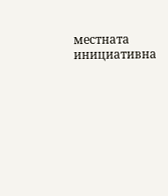местната инициативна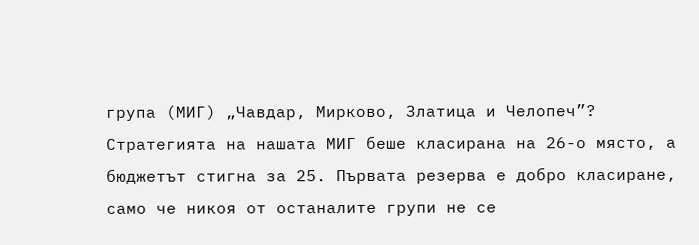група (МИГ) „Чавдар, Мирково, Златица и Челопеч”?
Стратегията на нашата МИГ беше класирана на 26-о място, а бюджетът стигна за 25. Първата резерва е добро класиране, само че никоя от останалите групи не се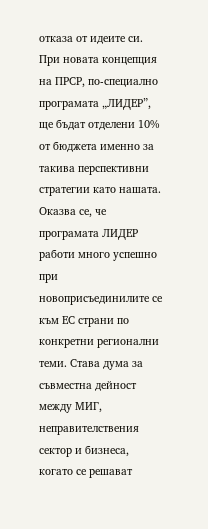отказа от идеите си.
При новата концепция на ПРСР, по-специално програмата „ЛИДЕР”, ще бъдат отделени 10% от бюджета именно за такива перспективни стратегии като нашата. Оказва се, че програмата ЛИДЕР работи много успешно при новоприсъединилите се към ЕС страни по конкретни регионални теми. Става дума за съвместна дейност между МИГ, неправителствения сектор и бизнеса, когато се решават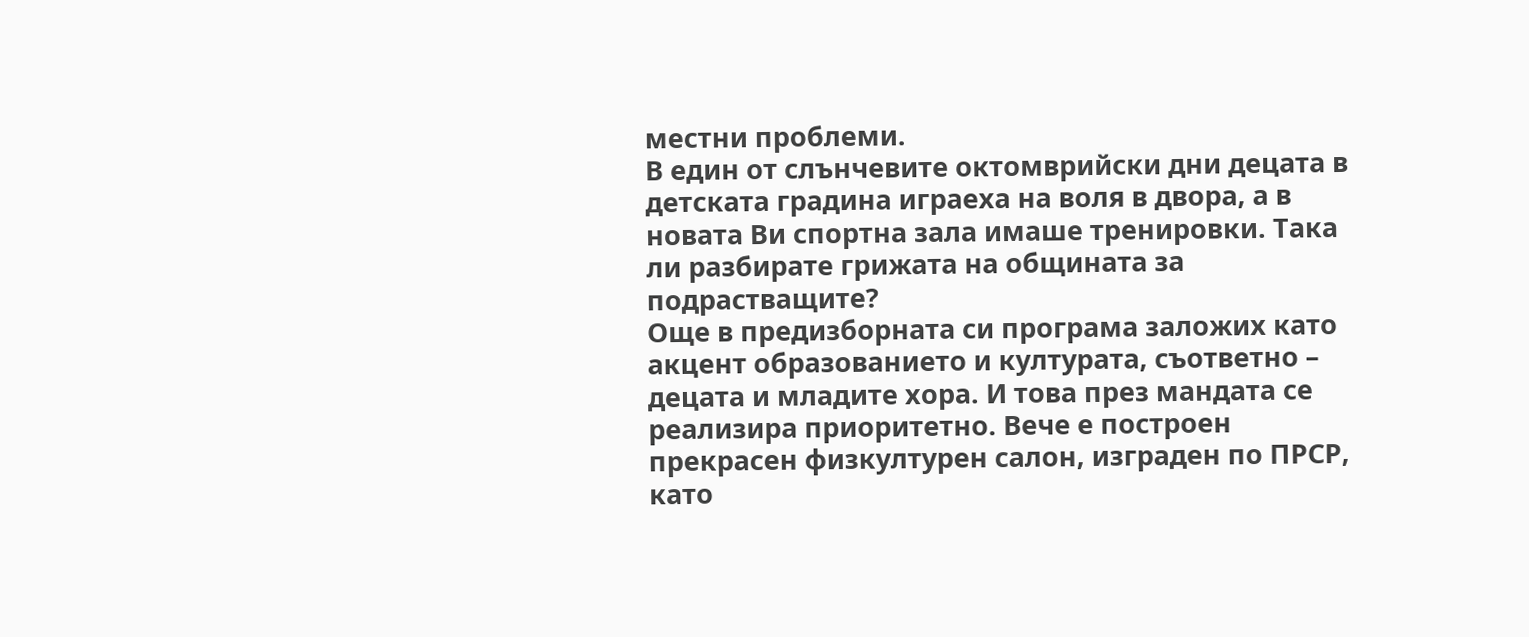местни проблеми.
В един от слънчевите октомврийски дни децата в детската градина играеха на воля в двора, а в новата Ви спортна зала имаше тренировки. Така ли разбирате грижата на общината за подрастващите?
Още в предизборната си програма заложих като акцент образованието и културата, съответно – децата и младите хора. И това през мандата се реализира приоритетно. Вече е построен прекрасен физкултурен салон, изграден по ПРСР, като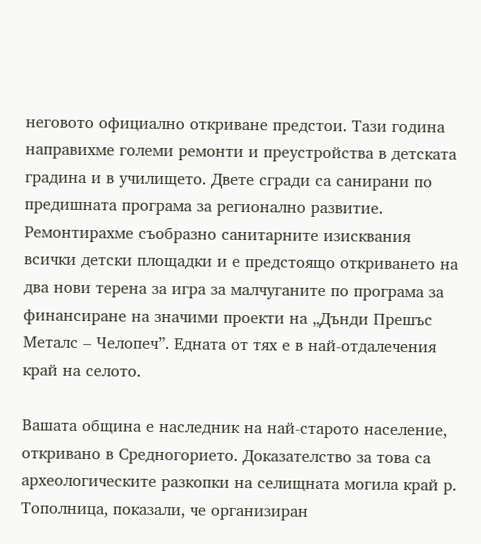неговото официално откриване предстои. Тази година направихме големи ремонти и преустройства в детската градина и в училището. Двете сгради са санирани по предишната програма за регионално развитие.
Ремонтирахме съобразно санитарните изисквания всички детски площадки и е предстоящо откриването на два нови терена за игра за малчуганите по програма за финансиране на значими проекти на „Дънди Прешъс Металс – Челопеч”. Едната от тях е в най-отдалечения край на селото.

Вашата община е наследник на най-старото население, откривано в Средногорието. Доказателство за това са археологическите разкопки на селищната могила край р. Тополница, показали, че организиран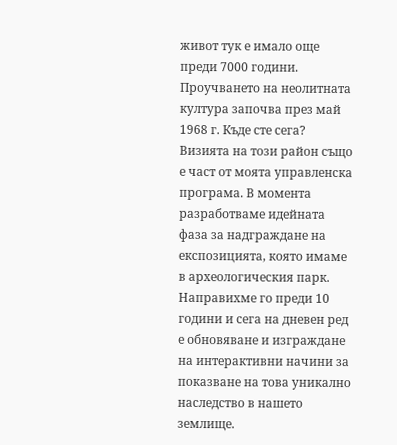живот тук е имало още преди 7000 години. Проучването на неолитната култура започва през май 1968 г. Къде сте сега?
Визията на този район също е част от моята управленска програма. В момента разработваме идейната фаза за надграждане на експозицията, която имаме в археологическия парк. Направихме го преди 10 години и сега на дневен ред е обновяване и изграждане на интерактивни начини за показване на това уникално наследство в нашето землище.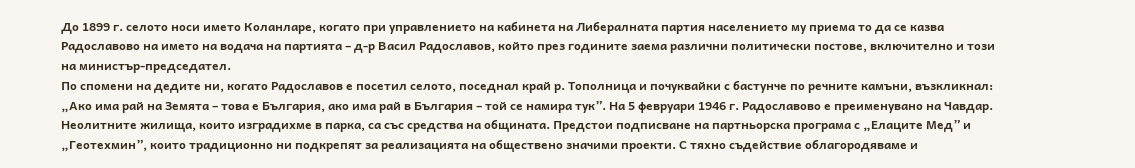До 1899 г. селото носи името Коланларе, когато при управлението на кабинета на Либералната партия населението му приема то да се казва Радославово на името на водача на партията – д-р Васил Радославов, който през годините заема различни политически постове, включително и този на министър-председател.
По спомени на дедите ни, когато Радославов е посетил селото, поседнал край р. Тополница и почуквайки с бастунче по речните камъни, възкликнал: „Ако има рай на Земята – това е България, ако има рай в България – той се намира тук”. На 5 февруари 1946 г. Радославово е преименувано на Чавдар.
Неолитните жилища, които изградихме в парка, са със средства на общината. Предстои подписване на партньорска програма с „Елаците Мед” и „Геотехмин”, които традиционно ни подкрепят за реализацията на обществено значими проекти. С тяхно съдействие облагородяваме и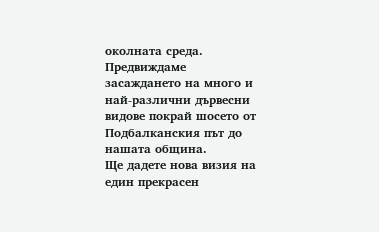околната среда. Предвиждаме засаждането на много и най-различни дървесни видове покрай шосето от Подбалканския път до нашата община.
Ще дадете нова визия на един прекрасен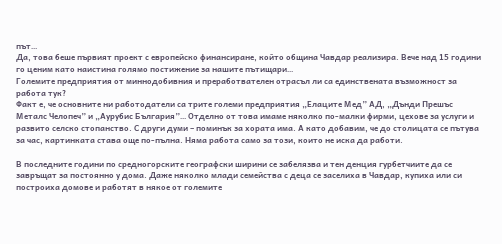път…
Да, това беше първият проект с европейско финансиране, който община Чавдар реализира. Вече над 15 години го ценим като наистина голямо постижение за нашите пътищари…
Големите предприятия от миннодобивния и преработвателен отрасъл ли са единствената възможност за работа тук?
Факт е, че основните ни работодатели са трите големи предприятия „Елаците Мед” АД, „Дънди Прешъс Металс Челопеч” и „Аурубис България”… Отделно от това имаме няколко по-малки фирми, цехове за услуги и развито селско стопанство. С други думи – поминък за хората има. А като добавим, че до столицата се пътува за час, картинката става още по-пълна. Няма работа само за този, които не иска да работи.

В последните години по средногорските географски ширини се забелязва и тен денция гурбетчиите да се завръщат за постоянно у дома. Даже няколко млади семейства с деца се заселиха в Чавдар, купиха или си построиха домове и работят в някое от големите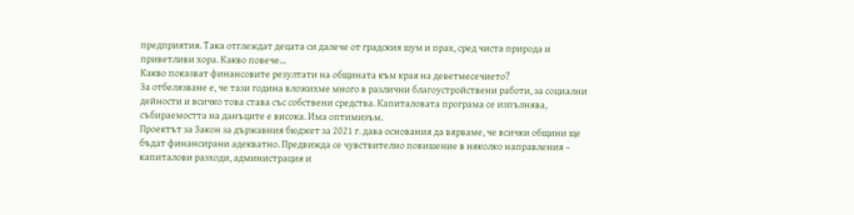предприятия. Така отглеждат децата си далече от градския шум и прах, сред чиста природа и приветливи хора. Какво повече…
Какво показват финансовите резултати на общината към края на деветмесечието?
За отбелязване е, че тази година вложихме много в различни благоустройствени работи, за социални дейности и всичко това става със собствени средства. Капиталовата програма се изпълнява, събираемостта на данъците е висока. Има оптимизъм.
Проектът за Закон за държавния бюджет за 2021 г. дава основания да вярваме, че всички общини ще бъдат финансирани адекватно. Предвижда се чувствително повишение в няколко направления – капиталови разходи, администрация и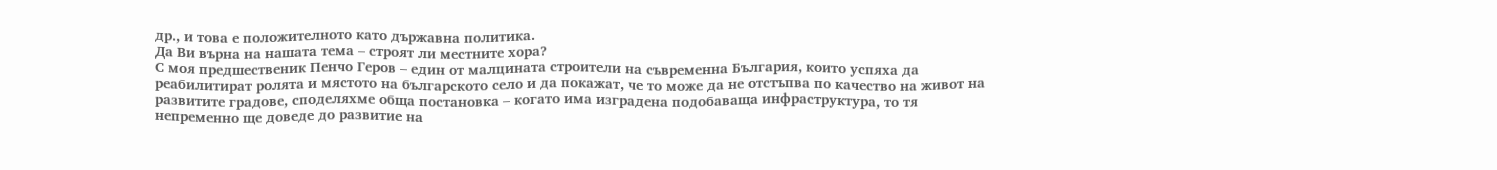др., и това е положителното като държавна политика.
Да Ви върна на нашата тема – строят ли местните хора?
С моя предшественик Пенчо Геров – един от малцината строители на съвременна България, които успяха да реабилитират ролята и мястото на българското село и да покажат, че то може да не отстъпва по качество на живот на развитите градове, споделяхме обща постановка – когато има изградена подобаваща инфраструктура, то тя непременно ще доведе до развитие на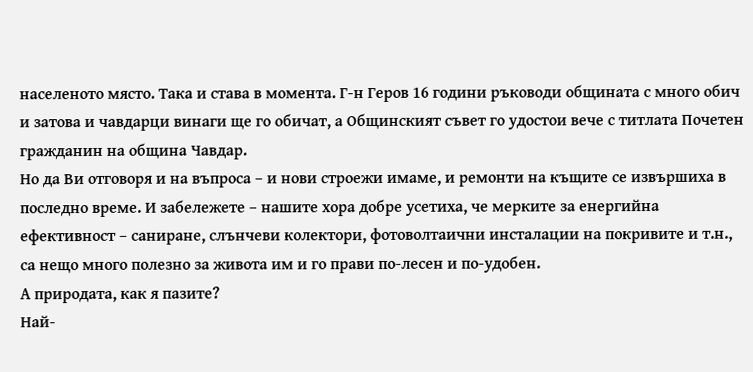населеното място. Така и става в момента. Г-н Геров 16 години ръководи общината с много обич и затова и чавдарци винаги ще го обичат, а Общинският съвет го удостои вече с титлата Почетен гражданин на община Чавдар.
Но да Ви отговоря и на въпроса – и нови строежи имаме, и ремонти на къщите се извършиха в последно време. И забележете – нашите хора добре усетиха, че мерките за енергийна ефективност – саниране, слънчеви колектори, фотоволтаични инсталации на покривите и т.н., са нещо много полезно за живота им и го прави по-лесен и по-удобен.
А природата, как я пазите?
Най-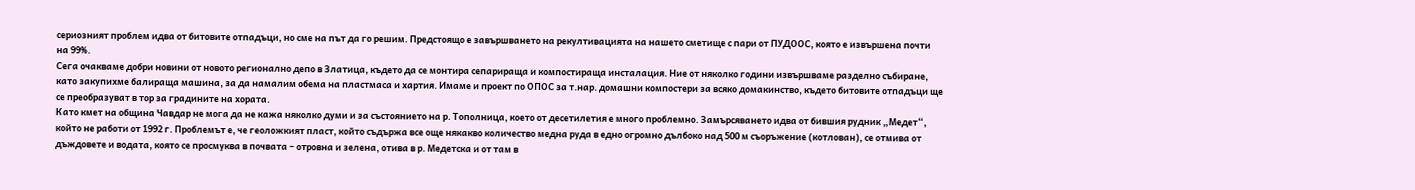сериозният проблем идва от битовите отпадъци, но сме на път да го решим. Предстоящо е завършването на рекултивацията на нашето сметище с пари от ПУДООС, която е извършена почти на 99%.
Сега очакваме добри новини от новото регионално депо в Златица, където да се монтира сепарираща и компостираща инсталация. Ние от няколко години извършваме разделно събиране, като закупихме балираща машина, за да намалим обема на пластмаса и хартия. Имаме и проект по ОПОС за т.нар. домашни компостери за всяко домакинство, където битовите отпадъци ще се преобразуват в тор за градините на хората.
Като кмет на община Чавдар не мога да не кажа няколко думи и за състоянието на р. Тополница, което от десетилетия е много проблемно. Замърсяването идва от бившия рудник „Медет“, който не работи от 1992 г. Проблемът е, че геоложкият пласт, който съдържа все още някакво количество медна руда в едно огромно дълбоко над 500 м съоръжение (котлован), се отмива от дъждовете и водата, която се просмуква в почвата – отровна и зелена, отива в р. Медетска и от там в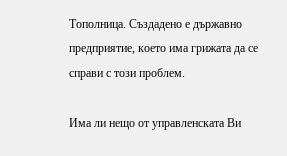Тополница. Създадено е държавно предприятие, което има грижата да се справи с този проблем.

Има ли нещо от управленската Ви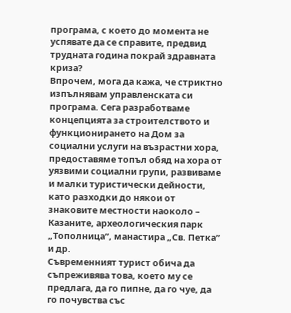програма, с което до момента не успявате да се справите, предвид трудната година покрай здравната криза?
Впрочем, мога да кажа, че стриктно изпълнявам управленската си програма. Сега разработваме концепцията за строителството и функционирането на Дом за социални услуги на възрастни хора, предоставяме топъл обяд на хора от уязвими социални групи, развиваме и малки туристически дейности, като разходки до някои от знаковите местности наоколо – Казаните, археологическия парк „Тополница”, манастира „Св. Петка” и др.
Съвременният турист обича да съпреживява това, което му се предлага, да го пипне, да го чуе, да го почувства със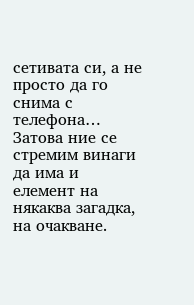сетивата си, а не просто да го снима с телефона… Затова ние се стремим винаги да има и елемент на някаква загадка, на очакване.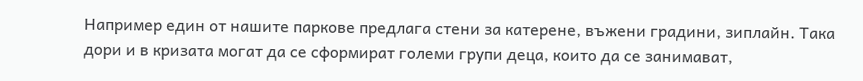Например един от нашите паркове предлага стени за катерене, въжени градини, зиплайн. Така дори и в кризата могат да се сформират големи групи деца, които да се занимават,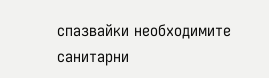спазвайки необходимите санитарни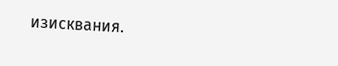изисквания.